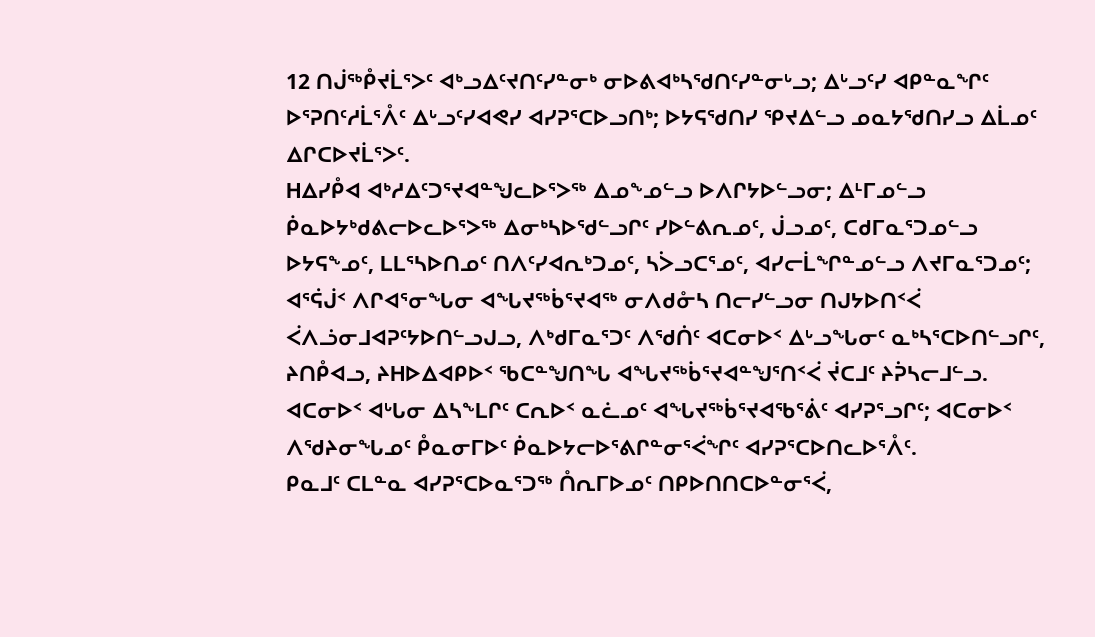12 ᑎᒎᖅᑬᔪᒫᕐᐳᑦ ᐊᒃᓗᐃᑦᔪᑎᑦᓯᓐᓂᒃ ᓂᐅᕕᐊᒃᓴᖁᑎᑦᓯᓐᓂᒡᓗ; ᐃᒡᓗᑦᓯ ᐊᑭᓐᓇᖏᑦ ᐅᕐᕈᑎᑦᓱᒫᕐᐰᑦ ᐃᒡᓗᑦᓯᐊᕙᓯ ᐊᓯᕈᕐᑕᐅᓗᑎᒃ; ᐅᔭᕋᖁᑎᓯ ᕿᔪᐃᓪᓗ ᓄᓇᔭᖁᑎᓯᓗ ᐃᒫᓄᑦ ᐃᒋᑕᐅᔪᒫᕐᐳᑦ.
ᕼᐃᓯᑬᐊ ᐊᒃᓱᐃᑦᑐᕐᔪᐊᓐᖑᓚᐅᕐᐳᖅ ᐃᓄᖕᓄᓪᓗ ᐅᐱᒋᔭᐅᓪᓗᓂ; ᐃᒻᒥᓄᓪᓗ ᑮᓇᐅᔭᒃᑯᕕᓕᐅᓚᐅᕐᐳᖅ ᐃᓂᒃᓴᐅᖁᓪᓗᒋᑦ ᓯᐅᓪᕕᕆᓄᑦ, ᒎᓗᓄᑦ, ᑕᑯᒥᓇᕐᑐᓄᓪᓗ ᐅᔭᕋᖕᓄᑦ, ᒪᒪᕐᓴᐅᑎᓄᑦ ᑎᐱᑦᓯᐊᕆᒃᑐᓄᑦ, ᓴᐴᓗᑕᕐᓄᑦ, ᐊᓯᓕᒫᖏᓐᓄᓪᓗ ᐱᔪᒥᓇᕐᑐᓄᑦ;
ᐊᕐᕌᒎᑉ ᐱᒋᐊᕐᓂᖓᓂ ᐊᖓᔪᖅᑳᕐᔪᐊᖅ ᓂᐱᑯᓁᓴ ᑎᓕᓯᓪᓗᓂ ᑎᒍᔭᐅᑎᑉᐹ ᐹᐱᓘᓂᒧᐊᕈᑦᔭᐅᑎᓪᓗᒍᓗ, ᐱᒃᑯᒥᓇᕐᑐᑦ ᐱᖁᑏᑦ ᐊᑕᓂᐅᑉ ᐃᒡᓗᖓᓂᑦ ᓇᒃᓴᕐᑕᐅᑎᓪᓗᒋᑦ, ᔨᑎᑬᐊᓗ, ᔨᕼᐅᐃᐊᑭᐅᑉ ᖃᑕᓐᖑᑎᖓ ᐊᖓᔪᖅᑳᕐᔪᐊᓐᖑᕐᑎᑉᐹ ᔫᑕᒧᑦ ᔨᕉᓴᓕᒧᓪᓗ.
ᐊᑕᓂᐅᑉ ᐊᒡᒐᓂ ᐃᓴᖕᒪᒋᑦ ᑕᕆᐅᑉ ᓇᓛᓄᑦ ᐊᖓᔪᖅᑳᕐᔪᐊᖃᕐᕖᑦ ᐊᓯᕈᕐᓗᒋᑦ; ᐊᑕᓂᐅᑉ ᐱᖁᔨᓂᖓᓄᑦ ᑬᓇᓂᒥᐅᑦ ᑮᓇᐅᔭᓕᐅᕐᕕᒋᓐᓂᕐᐹᖏᑦ ᐊᓯᕈᕐᑕᐅᑎᓚᐅᕐᐰᑦ.
ᑭᓇᒧᑦ ᑕᒪᓐᓇ ᐊᓯᕈᕐᑕᐅᓇᕐᑐᖅ ᑍᕆᒥᐅᓄᑦ ᑎᑭᐅᑎᑎᑕᐅᓐᓂᕐᐹ,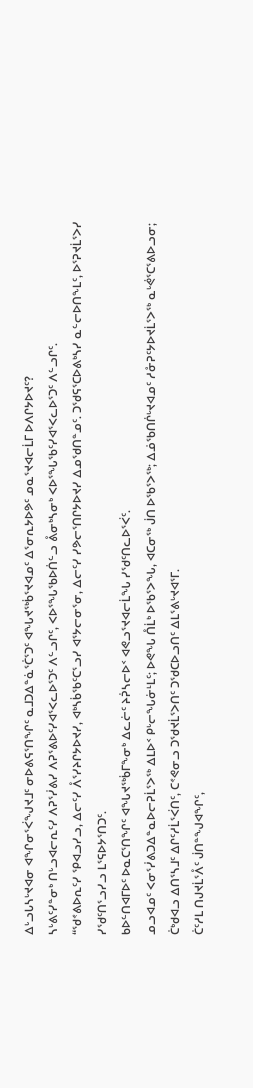ᐃᒡᓗᒐᓴᒡᔪᐊᓂ ᐊᖏᓂᕐᐹᖑᔪᒧᑦ ᓂᐅᕕᕋᕐᑎᖏᑦ ᓇᒧᑐᐃᓐᓈᕐᑖᕐᑐᑦ ᐊᖓᔪᖅᑳᕐᔪᐊᓄᑦ ᐃᕐᓂᕆᔭᐅᕗᑦ ᓄᓇᕐᔪᐊᓕᒫᒥ ᐅᐱᒋᔭᐅᔪᑦ?
ᓴᒡᕕᑦᓯᓐᓂᒃ ᑎᒡᓗᐊᓕᕆᑦᓯ ᐱᕈᕐᓰᕕᓯ ᐱᕈᕐᕕᐅᑦᓯᐊᕐᐸᓚᐅᕐᑐᑦ ᐱᓪᓗᒋᑦ, ᐸᐅᕐᖓᖃᐅᑏᓪᓗ ᕔᓂᒃᓴᓂᒃ ᐸᐅᕐᖓᖃᑦᓯᐊᕐᐸᓚᐅᕐᑐᑦ ᐱᓪᓗᒋᑦ.
“ᖁᕝᕕᐅᕆᑦᓯ ᕿᐊᓗᓯᓗ, ᐃᓕᑦᓯ ᐰᕐᓯᔨᒋᔭᐅᔪᓯ, ᐊᒃᓴᑳᖃᑦᑕᕐᓗᓯ ᐊᕐᔭᓕᓂᕐᓂ, ᐃᓕᑦᓯ ᓯᕗᓕᕐᑎᒋᔭᐅᔪᓯ ᐃᓄᖁᑎᓐᓄᑦ. ᑐᖁᕋᕐᑕᐅᕕᒃᓴᓯ ᓇᓪᓕᐅᑎᖕᒪᑦ, ᐅᕐᕈᔪᒫᕐᐳᓯ ᓯᖁᑦᑎᕐᓗᓯᓗ ᒪᕐᕋᐅᔭᕐᑎᑐᑦ.
ᑲᐅᓪᑎᐊᒥᐅᑦ ᐅᓇᑕᕐᑎᖏᑦ ᐊᖓᔪᖅᑳᒥᖕᓂᒃ ᐃᓚᓖᑦ ᔨᕉᓴᓕᐅᑉ ᐊᕙᓗᕐᔪᐊᓕᒫᖓ ᓯᖁᑦᑎᓚᐅᕐᐹᑦ.
ᓄᓗᐊᓄᑦ ᐸᓂᕐᓰᕕᑐᐃᓐᓇᐅᓕᕈᒫᕐᐳᖅ ᐃᒪᐅᑉ ᑭᒡᓕᖓᓃᒻᒪᑦ; ᐅᕙᖓ ᑍᒫᒃ ᐅᖃᕐᐳᖓ, ᐊᑕᓂᖅ ᒎᑎ ᐅᖃᕐᐳᖅ; ᐃᓅᖃᑎᒌᒡᔪᐊᓄᑦ ᓱᓁᕈᑦᔭᐅᔪᒫᕐᐳᖅ ᓇᒡᕚᕐᑕᕐᕕᐅᓗᓂ;
ᑖᒃᑯᐊᓗ ᐃᑎᕐᓴᒧᑦ ᐃᒋᑦᓱᒫᕐᐹᑎᑦ, ᑕᕝᕙᓂᓗ ᑐᖁᔪᒫᕐᐳᑎᑦ ᑐᖁᑕᐅᓗᑎᑦ ᐃᒪᕐᕕᒡᔪᐊᕐᒥ.
ᑖᑦᓱᒪ ᑎᒍᔪᒫᕐᐰᑦ ᒎᑎᓐᖑᐊᖏᑦ,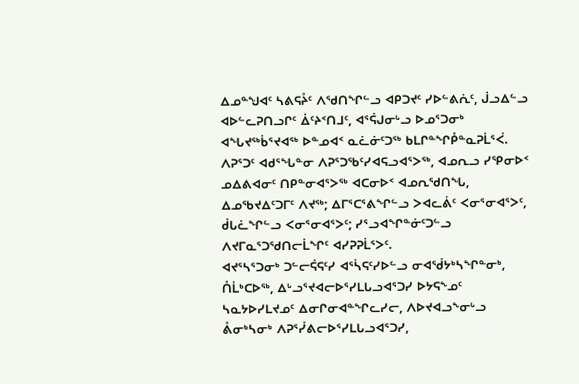ᐃᓄᓐᖑᐊᑦ ᓴᕕᕋᔧᑦ ᐱᖁᑎᖏᓪᓗ ᐊᑭᑐᔪᑦ ᓯᐅᓪᕕᕇᑦ, ᒎᓗᐃᓪᓗ ᐊᐅᓪᓚᕈᑎᓗᒋᑦ ᐄᑦᔨᑉᑎᒧᑦ, ᐊᕐᕌᒍᓂᒡᓗ ᐅᓄᕐᑐᓂᒃ ᐊᖓᔪᖅᑳᕐᔪᐊᖅ ᐅᓐᓄᐊᑉ ᓇᓛᓃᑦᑐᖅ ᑲᒪᒋᓐᖏᑬᓐᓇᕈᒫᕐᐹ.
ᐱᕈᕐᑐᑦ ᐊᑯᕐᖓᓐᓂ ᐱᕈᕐᑐᖃᑦᓯᐊᕋᓗᐊᕐᐳᖅ, ᐊᓄᕆᓗ ᓯᕿᓂᐅᑉ ᓄᐃᕕᐊᓂᑦ ᑎᑭᓐᓂᐊᕐᐳᖅ ᐊᑕᓂᐅᑉ ᐊᓄᕆᖁᑎᖓ, ᐃᓄᖃᔪᐃᑦᑐᒥᑦ ᐱᔪᖅ; ᐃᒥᕐᑕᕐᕕᖏᓪᓗ ᐳᐊᓚᕖᑦ ᐸᓂᕐᓂᐊᕐᐳᑦ, ᑰᒐᓛᖏᓪᓗ ᐸᓂᕐᓂᐊᕐᐳᑦ; ᓯᕐᓗᐊᖏᓐᓃᑦᑐᓪᓗ ᐱᔪᒥᓇᕐᑐᖁᑎᓕᒫᖏᑦ ᐊᓯᕈᕈᒫᕐᐳᑦ.
ᐊᔪᕐᓴᕐᑐᓂᒃ ᑐᓪᓕᕌᕋᑦᓯ ᐊᕐᓵᕋᑦᓯᐅᓪᓗ ᓂᐊᖂᔭᒃᓴᖏᓐᓂᒃ, ᑍᒫᒃᑕᐅᖅ, ᐃᒡᓗᕐᔪᐊᓕᐅᕐᓯᒪᒐᓗᐊᕐᑐᓯ ᐅᔭᕋᖕᓄᑦ ᓴᓇᔭᐅᓯᒪᔪᓄᑦ ᐃᓂᒋᓂᐊᓐᖏᓚᓯᓕ, ᐱᐅᔪᐊᓗᖕᓂᒡᓗ ᕔᓂᒃᓴᓂᒃ ᐱᕈᕐᓰᕕᓕᐅᕐᓯᒪᒐᓗᐊᕐᑐᓯ,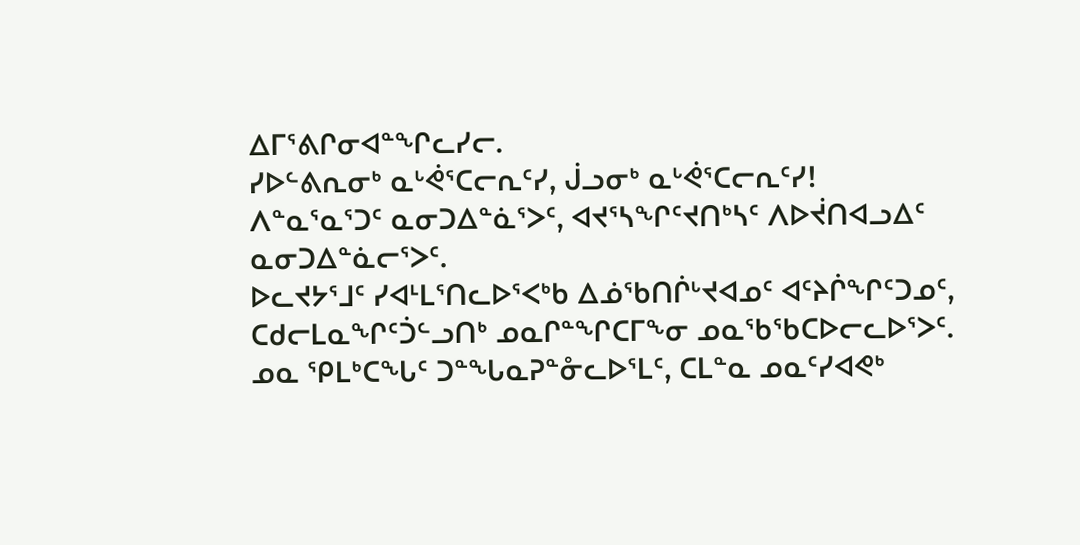ᐃᒥᕐᕕᒋᓂᐊᓐᖏᓚᓯᓕ.
ᓯᐅᓪᕕᕆᓂᒃ ᓇᒡᕚᕐᑕᓕᕆᑦᓯ, ᒎᓗᓂᒃ ᓇᒡᕚᕐᑕᓕᕆᑦᓯ! ᐱᓐᓇᕐᓇᕐᑐᑦ ᓇᓂᑐᐃᓐᓈᕐᐳᑦ, ᐊᔪᕐᓴᖏᑦᔪᑎᒃᓴᑦ ᐱᐅᔫᑎᐊᓗᐃᑦ ᓇᓂᑐᐃᓐᓈᓕᕐᐳᑦ.
ᐅᓚᔪᔭᕐᒧᑦ ᓯᐊᒻᒪᕐᑎᓚᐅᕐᐸᒃᑲ ᐃᓅᖃᑎᒌᒡᔪᐊᓄᑦ ᐊᑦᔨᒌᖏᑦᑐᓄᑦ, ᑕᑯᓕᒪᓇᖏᑦᑑᓪᓗᑎᒃ ᓄᓇᒋᓐᖏᑕᒥᖕᓂ ᓄᓇᖃᖃᑕᐅᓕᓚᐅᕐᐳᑦ. ᓄᓇ ᕿᒪᒃᑕᖓᑦ ᑐᓐᖓᓇᕈᓐᓁᓚᐅᕐᒪᑦ, ᑕᒪᓐᓇ ᓄᓇᑦᓯᐊᕙᒃ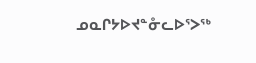ᓄᓇᒋᔭᐅᔪᓐᓁᓚᐅᕐᐳᖅ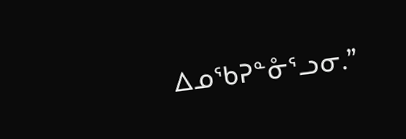ᐃᓄᖃᕈᓐᓁᕐᓗᓂ.”